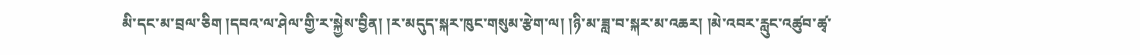མི་དང་མ་བྲལ་ཅིག །དབའ་ལ་ཤེལ་གྱི་ར་སྐྱེས་བྱིན། །ར་མདུད་སྐར་ཁུང་གསུམ་རྩེག་ལ། །ཉི་མ་ཟླ་བ་སྐར་མ་འཆར། །མེ་འབར་རླུང་འཚུབ་ཚྭ་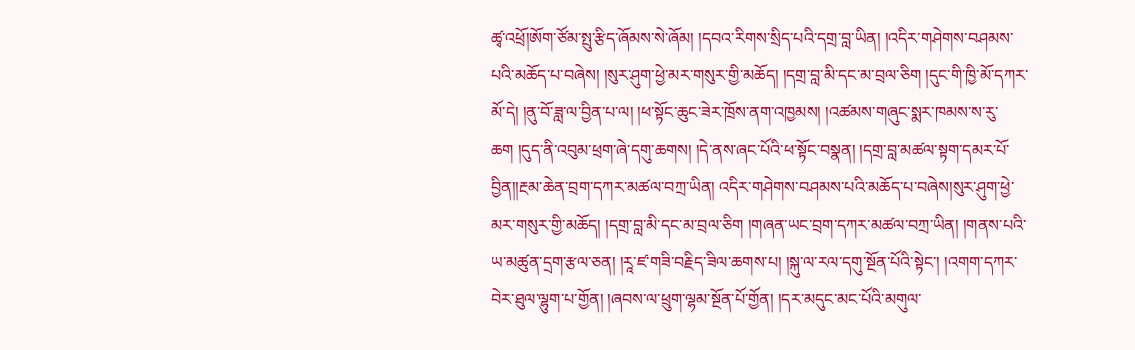ཚྭ་འཕྲོ།ཨོག་ཙོམ་སྤུ་རྩིད་ཞོམས་སེ་ཞོམ། །དབའ་རིགས་སྲིད་པའི་དགྲ་བླ་ཡིན། །འདིར་གཤེགས་བཤམས་པའི་མཆོད་པ་བཞེས། །སུར་ཤུག་ཕྱེ་མར་གསུར་གྱི་མཆོད། །དགྲ་བླ་མི་དང་མ་བྲལ་ཅིག །དུང་གི་ཁྱི་མོ་དཀར་མོ་དེ། །ནུ་བོ་ཟླ་ལ་བྱིན་པ་ལ། །ཕ་སྟོང་ཆུང་ཟེར་ཁྲོས་ནག་འཁྱམས། །འཚམས་གཞུང་སྨར་ཁམས་ས་རུ་ཆག །དུད་ནི་འབུམ་ཕྲག་ཞེ་དགུ་ཆགས། །དེ་ནས་ཞང་པོའི་ཕ་སྟོང་བསྣན། །དགྲ་བླ་མཚལ་སྟག་དམར་པོ་བྱིན།།རྔམ་ཆེན་བྲག་དཀར་མཚལ་བཀྲ་ཡིན། འདིར་གཤེགས་བཤམས་པའི་མཆོད་པ་བཞེས།སུར་ཤུག་ཕྱེ་མར་གསུར་གྱི་མཆོད། །དགྲ་བླ་མི་དང་མ་བྲལ་ཅིག །གཞན་ཡང་བྲག་དཀར་མཚལ་བཀྲ་ཡིན། །གནས་པའི་ཡ་མཚུན་དྲག་རྩལ་ཅན། །རཱ་ཛ་གཟི་བརྗིད་ཟིལ་ཆགས་པ། །སྐུ་ལ་རལ་དགུ་སྔོན་པོའི་སྟེང་། །འགག་དཀར་བེར་ཐུལ་ལྷུག་པ་གྱོན། །ཞབས་ལ་ཕྲུག་ལྷམ་སྔོན་པོ་གྱོན། །དར་མདུང་མང་པོའི་མགུལ་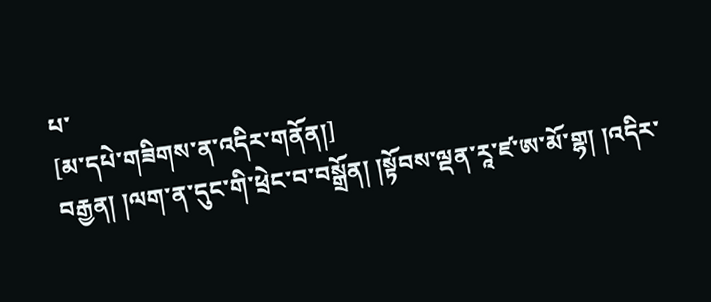པ་
[མ་དཔེ་གཟིགས་ན་འདིར་གནོན།]
བརྒྱན། །ལག་ན་དུང་གི་ཕྲེང་བ་བསྒྲོན། །སྟོབས་ལྡན་རཱ་ཛ་ཨ་མོ་གྷ། །འདིར་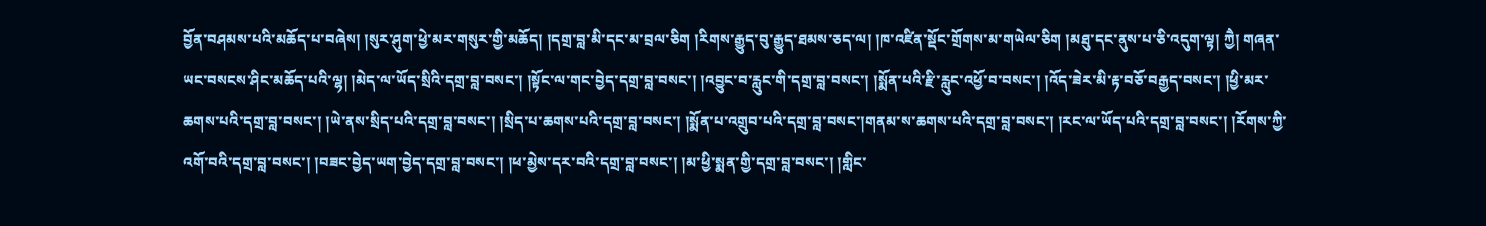བྱོན་བཤམས་པའི་མཆོད་པ་བཞེས། །སུར་ཤུག་ཕྱེ་མར་གསུར་གྱི་མཆོད། །དགྲ་བླ་མི་དང་མ་བྲལ་ཅིག །རིགས་རྒྱུད་བུ་རྒྱུད་ཐམས་ཅད་ལ། །ཁ་འཛིན་སྡོང་གྲོགས་མ་གཡེལ་ཅིག །མཐུ་དང་ནུས་པ་ཅི་འདུག་ལྟ། ཀྱཻ། གཞན་ཡང་བསངས་ཤིང་མཆོད་པའི་ལྷ། །མེད་ལ་ཡོད་སྲིའི་དགྲ་བླ་བསང་། །སྟོང་ལ་གང་བྱེད་དགྲ་བླ་བསང་། །འབྱུང་བ་རླུང་གི་དགྲ་བླ་བསང་། །སྨོན་པའི་རྫི་རླུང་འཕྱོ་བ་བསང་། །འོད་ཟེར་མི་རྟ་བཅོ་བརྒྱད་བསང་། །ཕྱི་མར་ཆགས་པའི་དགྲ་བླ་བསང་། །ཡེ་ནས་སྲིད་པའི་དགྲ་བླ་བསང་། །སྲིད་པ་ཆགས་པའི་དགྲ་བླ་བསང་། །སྨོན་པ་འགྲུབ་པའི་དགྲ་བླ་བསང་།གནམ་ས་ཆགས་པའི་དགྲ་བླ་བསང་། །རང་ལ་ཡོད་པའི་དགྲ་བླ་བསང་། །རོགས་ཀྱི་འགོ་བའི་དགྲ་བླ་བསང་། །བཟང་བྱེད་ཡག་བྱེད་དགྲ་བླ་བསང་། །ཕ་མྱེས་དར་བའི་དགྲ་བླ་བསང་། །མ་ཕྱི་སྨན་གྱི་དགྲ་བླ་བསང་། །གླིང་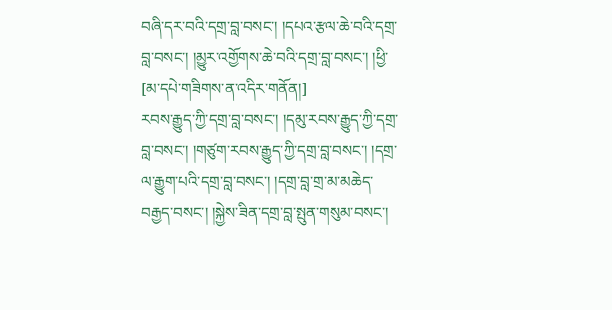བཞི་དར་བའི་དགྲ་བླ་བསང་། །དཔའ་རྩལ་ཆེ་བའི་དགྲ་བླ་བསང་། །མྱུར་འགྱོགས་ཆེ་བའི་དགྲ་བླ་བསང་། །ཕྱི་
[མ་དཔེ་གཟིགས་ན་འདིར་གནོན།]
རབས་རྒྱུད་ཀྱི་དགྲ་བླ་བསང་། །དམུ་རབས་རྒྱུད་ཀྱི་དགྲ་བླ་བསང་། །གཙུག་རབས་རྒྱུད་ཀྱི་དགྲ་བླ་བསང་། །དགྲ་ལ་རྒྱུག་པའི་དགྲ་བླ་བསང་། །དགྲ་བླ་གྲ་མ་མཆེད་བརྒྱད་བསང་། །སྐྱེས་ཟིན་དགྲ་བླ་སྤུན་གསུམ་བསང་།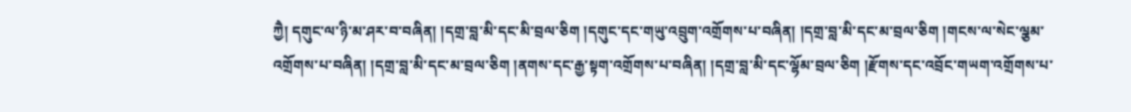ཀྱཻ། དགུང་ལ་ཉི་མ་ཤར་བ་བཞིན། །དགྲ་བླ་མི་དང་མི་བྲལ་ཅིག །དགུང་དང་གཡུ་འབྲུག་འགྲོགས་པ་བཞིན། །དགྲ་བླ་མི་དང་མ་བྲལ་ཅིག །གངས་ལ་སེང་ལྕམ་འགྲོགས་པ་བཞིན། །དགྲ་བླ་མི་དང་མ་བྲལ་ཅིག །ནགས་དང་རྒྱ་སྟག་འགྲོགས་པ་བཞིན། །དགྲ་བླ་མི་དང་ལྷོམ་བྲལ་ཅིག །རྫོགས་དང་འབྲོང་གཡག་འགྲོགས་པ་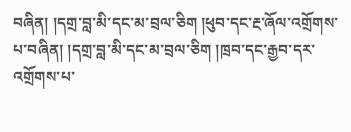བཞིན། །དགྲ་བླ་མི་དང་མ་བྲལ་ཅིག །ཕུབ་དང་རྔ་ཞོལ་འགྲོགས་པ་བཞིན། །དགྲ་བླ་མི་དང་མ་བྲལ་ཅིག །ཁྲབ་དང་རྒྱབ་དར་འགྲོགས་པ་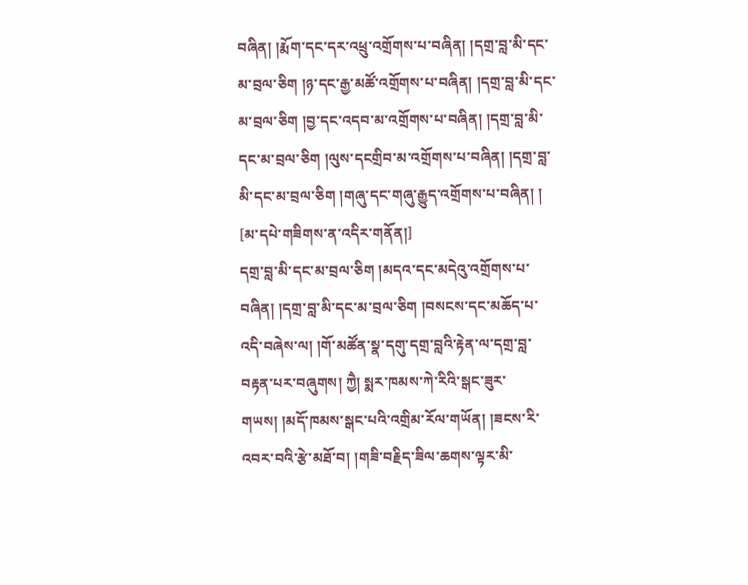བཞིན། །རྨོག་དང་དར་འཕྲུ་འགྲོགས་པ་བཞིན། །དགྲ་བླ་མི་དང་མ་བྲལ་ཅིག །ཉ་དང་རྒྱ་མཚོ་འགྲོགས་པ་བཞིན། །དགྲ་བླ་མི་དང་མ་བྲལ་ཅིག །བྱ་དང་འདབ་མ་འགྲོགས་པ་བཞིན། །དགྲ་བླ་མི་དང་མ་བྲལ་ཅིག །ལུས་དངགྲིབ་མ་འགྲོགས་པ་བཞིན། །དགྲ་བླ་མི་དང་མ་བྲལ་ཅིག །གཞུ་དང་གཞུ་རྒྱུད་འགྲོགས་པ་བཞིན། །
[མ་དཔེ་གཟིགས་ན་འདིར་གནོན།]
དགྲ་བླ་མི་དང་མ་བྲལ་ཅིག །མདའ་དང་མདེའུ་འགྲོགས་པ་བཞིན། །དགྲ་བླ་མི་དང་མ་བྲལ་ཅིག །བསངས་དང་མཆོད་པ་འདི་བཞེས་ལ། །གོ་མཚོན་སྣ་དགུ་དགྲ་བླའི་རྟེན་ལ་དགྲ་བླ་བརྟན་པར་བཞུགས། ཀྱཻ། སྨར་ཁམས་ཀེ་རིའི་སྒང་ཟུར་གཡས། །མདོ་ཁམས་སྒང་པའི་འགྲིམ་རོལ་གཡོན། །ཟངས་རི་འབར་བའི་རྩེ་མཐོ་བ། །གཟི་བརྗིད་ཟིལ་ཆགས་ལྟར་མི་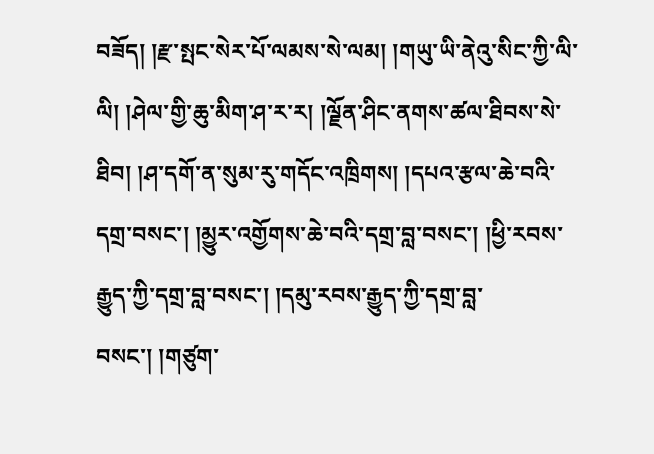བཟོད། །རྫ་སྤང་སེར་པོ་ལམས་སེ་ལམ། །གཡུ་ཡི་ནེའུ་སིང་ཀྱི་ལི་ལི། །ཤེལ་གྱི་ཆུ་མིག་ཤ་ར་ར། །ལྗོན་ཤིང་ནགས་ཚལ་ཐིབས་སེ་ཐིབ། །ཤ་དགོ་ན་སུམ་རུ་གདོང་འཁྲིགས། །དཔའ་རྩལ་ཆེ་བའི་དགྲ་བསང་། །མྱུར་འགྱོགས་ཆེ་བའི་དགྲ་བླ་བསང་། །ཕྱི་རབས་རྒྱུད་ཀྱི་དགྲ་བླ་བསང་། །དམུ་རབས་རྒྱུད་ཀྱི་དགྲ་བླ་བསང་། །གཙུག་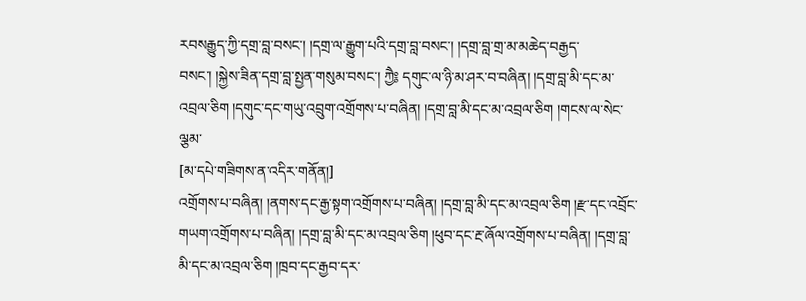རབསརྒྱུད་ཀྱི་དགྲ་བླ་བསང་། །དགྲ་ལ་རྒྱུག་པའི་དགྲ་བླ་བསང་། །དགྲ་བླ་གྲ་མ་མཆེད་བརྒྱད་བསང་། །སྐྱེས་ཟིན་དགྲ་བླ་སྤྱན་གསུམ་བསང་། ཀྱཻ༔ དགུང་ལ་ཉི་མ་ཤར་བ་བཞིན། །དགྲ་བླ་མི་དང་མ་འབྲལ་ཅིག །དགུང་དང་གཡུ་འབྲུག་འགྲོགས་པ་བཞིན། །དགྲ་བླ་མི་དང་མ་འབྲལ་ཅིག །གངས་ལ་སེང་ལྕམ་
[མ་དཔེ་གཟིགས་ན་འདིར་གནོན།]
འགྲོགས་པ་བཞིན། །ནགས་དང་རྒྱ་སྟག་འགྲོགས་པ་བཞིན། །དགྲ་བླ་མི་དང་མ་འབྲལ་ཅིག །རྫ་དང་འབྲོང་གཡག་འགྲོགས་པ་བཞིན། །དགྲ་བླ་མི་དང་མ་འབྲལ་ཅིག །ཕུབ་དང་རྔ་ཞོལ་འགྲོགས་པ་བཞིན། །དགྲ་བླ་མི་དང་མ་འབྲལ་ཅིག །ཁྲབ་དང་རྒྱབ་དར་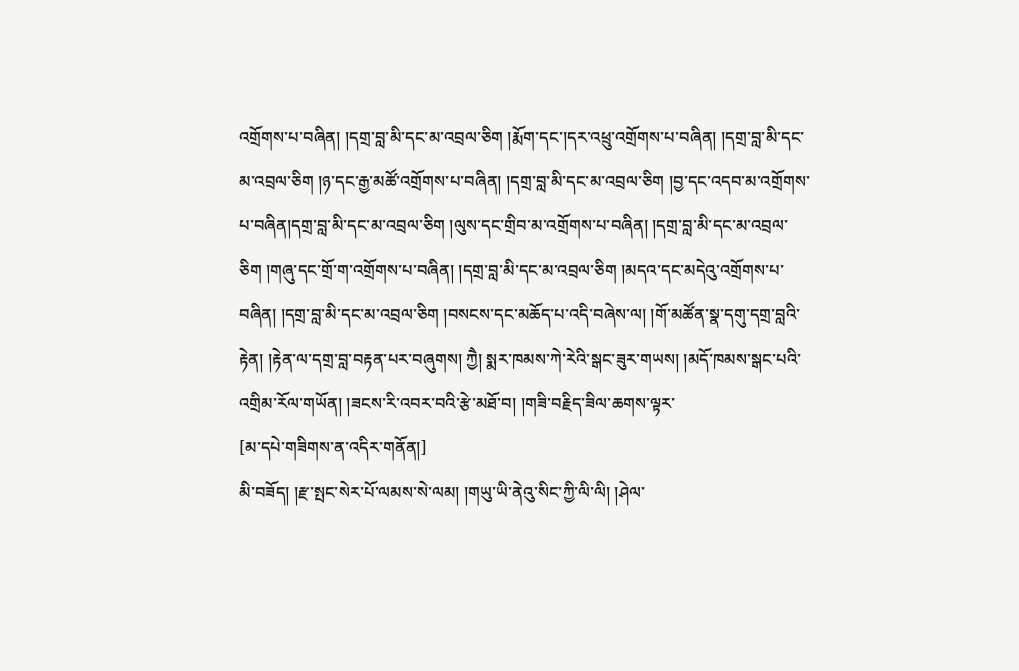འགྲོགས་པ་བཞིན། །དགྲ་བླ་མི་དང་མ་འབྲལ་ཅིག །རྨོག་དང་།དར་འཕྲུ་འགྲོགས་པ་བཞིན། །དགྲ་བླ་མི་དང་མ་འབྲལ་ཅིག །ཉ་དང་རྒྱ་མཚོ་འགྲོགས་པ་བཞིན། །དགྲ་བླ་མི་དང་མ་འབྲལ་ཅིག །བྱ་དང་འདབ་མ་འགྲོགས་པ་བཞིན།དགྲ་བླ་མི་དང་མ་འབྲལ་ཅིག །ལུས་དང་གྲིབ་མ་འགྲོགས་པ་བཞིན། །དགྲ་བླ་མི་དང་མ་འབྲལ་ཅིག །གཞུ་དང་གྲོ་ག་འགྲོགས་པ་བཞིན། །དགྲ་བླ་མི་དང་མ་འབྲལ་ཅིག །མདའ་དང་མདེའུ་འགྲོགས་པ་བཞིན། །དགྲ་བླ་མི་དང་མ་འབྲལ་ཅིག །བསངས་དང་མཆོད་པ་འདི་བཞེས་ལ། །གོ་མཚོན་སྣ་དགུ་དགྲ་བླའི་རྟེན། །རྟེན་ལ་དགྲ་བླ་བརྟན་པར་བཞུགས། ཀྱཻ། སྨར་ཁམས་ཀེ་རེའི་སྒང་ཟུར་གཡས། །མདོ་ཁམས་སྒང་པའི་འགྲིམ་རོལ་གཡོན། །ཟངས་རི་འབར་བའི་རྩེ་མཐོ་བ། །གཟི་བརྗིད་ཟིལ་ཆགས་ལྟར་
[མ་དཔེ་གཟིགས་ན་འདིར་གནོན།]
མི་བཟོད། །རྫ་སྤང་སེར་པོ་ལམས་སེ་ལམ། །གཡུ་ཡི་ནེའུ་སིང་ཀྱི་ལི་ལི། །ཤེལ་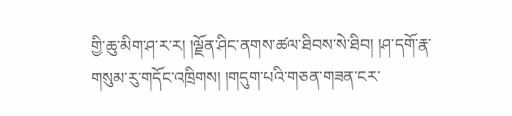གྱི་ཆུ་མིག་ཤ་ར་ར། །ལྗོན་ཤིང་ནགས་ཚལ་ཐིབས་སེ་ཐིབ། །ཤ་དགོ་རྣ་གསུམ་རུ་གདོང་འཁྲིགས། །གདུག་པའི་གཅན་གཟན་ངར་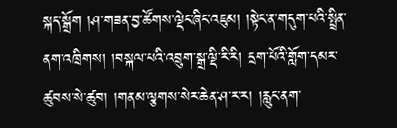སྐད་སྒྲོག །ཤ་གཟན་བྱ་ཚོགས་ལྡེང་ཞིང་འཇུམ། །སྟེང་ན་གདུག་པའི་སྤྲིན་ནག་འཁྲིགས། །བསྐལ་པའི་འབྲུག་སྒྲ་ལྡི་རི་རི། དྲག་པོའི་གློག་དམར་ཚུབས་སེ་ཚུབ། །གནམ་ལྕགས་སེར་ཆེན་ཤ་ར་ར། །རླུང་ནག་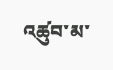འཚུབ་མ་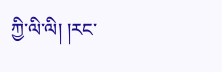ཀྱི་ལི་ལི། །རང་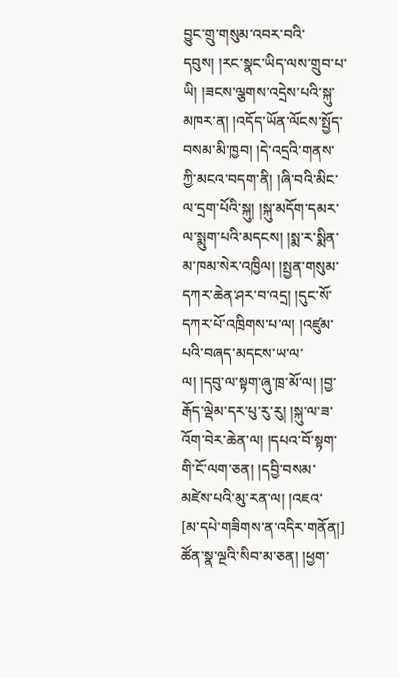བྱུང་གྲུ་གསུམ་འབར་བའི་དབུས། །རང་སྣང་ཡིད་ལས་གྲུབ་པ་ཡི། །ཟངས་ལྕགས་འདྲེས་པའི་སྐུ་མཁར་ན། །འདོད་ཡོན་ལོངས་སྤྱོད་བསམ་མི་ཁྱབ། །དེ་འདྲའི་གནས་ཀྱི་མངའ་བདག་ནི། །ཞི་བའི་མིང་ལ་དྲག་པོའི་སྐུ། །སྐུ་མདོག་དམར་ལ་སྨུག་པའི་མདངས། །སྨ་ར་སྨིན་མ་ཁམ་སེར་འཁྱིལ། །སྤྱན་གསུམ་དཀར་ཆེན་ཤར་བ་འདྲ། །དུང་སོ་དཀར་པོ་འཁྲིགས་པ་ལ། །འཛུམ་པའི་བཞད་མདངས་ཡ་ལ་ལ། །དབུ་ལ་སྟག་ཞུ་ཁྲ་མོ་ལ། །བྱ་རྒོད་ལྡེམ་དར་པུ་རུ་རུ། །སྐུ་ལ་ཟ་འོག་བེར་ཆེན་ལ། །དཔའ་བོ་སྟག་གི་ངོ་ལག་ཅན། །དབྱི་བསམ་མཛེས་པའི་མུ་རན་ལ། །འཇའ་
[མ་དཔེ་གཟིགས་ན་འདིར་གནོན།]
ཚོན་སྣ་ལྔའི་སིབ་མ་ཅན། །ཕྱག་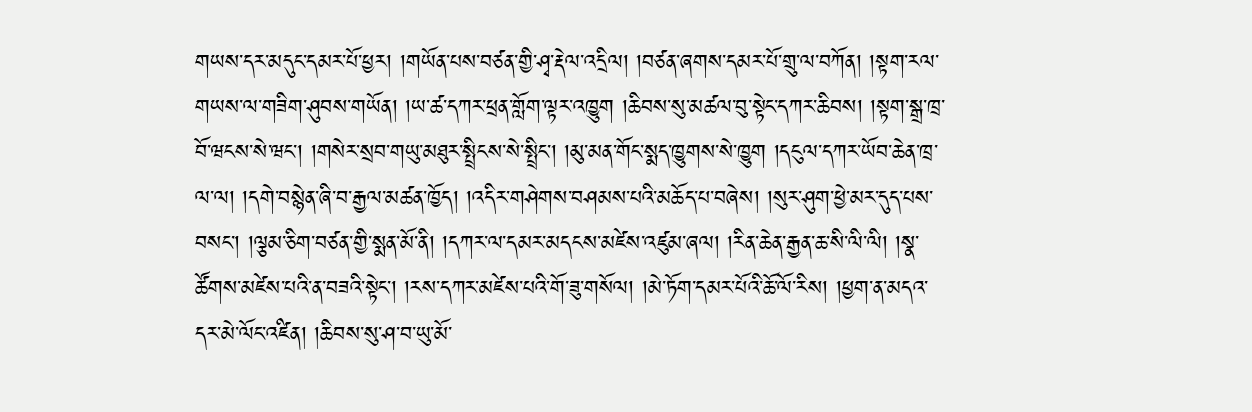གཡས་དར་མདུང་དམར་པོ་ཕྱར། །གཡོན་པས་བཙན་གྱི་ཤྭ་རྡེལ་འདྲིལ། །བཙན་ཞགས་དམར་པོ་གྲུ་ལ་བཀོན། །སྟག་རལ་གཡས་ལ་གཟིག་ཤུབས་གཡོན། །ཡ་ཚ་དཀར་ཕྲན་གློག་ལྟར་འཁྱུག །ཆིབས་སུ་མཚལ་བུ་སྟེང་དཀར་ཆིབས། །སྟག་སྒྲ་ཁྲ་བོ་ཝངས་སེ་ཝང་། །གསེར་སྲབ་གཡུ་མཐུར་སྤྲིངས་སེ་སྤྲིང་། །མུ་མན་གོང་སྨད་ཁྱུགས་སེ་ཁྱུག །དངུལ་དཀར་ཡོབ་ཆེན་ཁྲ་ལ་ལ། །དགེ་བསྙེན་ཞི་བ་རྒྱལ་མཚན་ཁྱོད། །འདིར་གཤེགས་བཤམས་པའི་མཆོད་པ་བཞེས། །སུར་ཤུག་ཕྱེ་མར་དུད་པས་བསང་། །ལྕམ་ཅིག་བཙན་གྱི་སྨན་མོ་ནི། །དཀར་ལ་དམར་མདངས་མཛེས་འཛུམ་ཞལ། །རིན་ཆེན་རྒྱན་ཆ་སི་ལི་ལི། །སྣ་ཚོགས་མཛེས་པའི་ན་བཟའི་སྟེང་། །རས་དཀར་མཛེས་པའི་གོ་ཟུ་གསོལ། །མེ་ཏོག་དམར་པོའི་ཆོ་ལོ་རིས། །ཕྱག་ན་མདའ་དར་མེ་ལོང་འཛིན། །ཆིབས་སུ་ཤ་བ་ཡུ་མོ་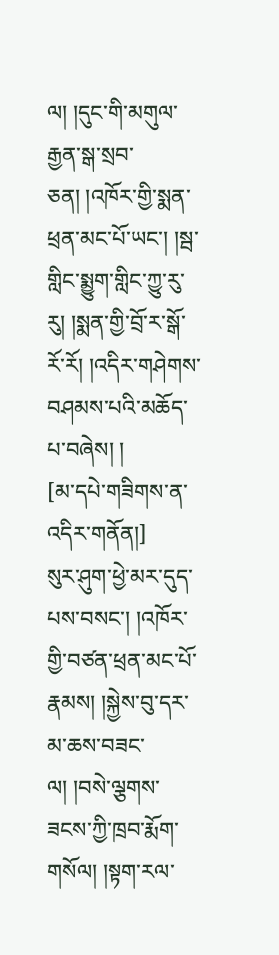ལ། །དུང་གི་མགུལ་རྒྱན་སྒ་སྲབ་ཅན། །འཁོར་གྱི་སྨན་ཕྲན་མང་པོ་ཡང་། །སྦ་གླིང་སྨྱུག་གླིང་ཀྱུ་རུ་རུ། །སྨན་གྱི་བྲོ་ར་སྒོ་རོ་རོ། །འདིར་གཤེགས་བཤམས་པའི་མཆོད་པ་བཞེས། །
[མ་དཔེ་གཟིགས་ན་འདིར་གནོན།]
སུར་ཤུག་ཕྱེ་མར་དུད་པས་བསང་། །འཁོར་གྱི་བཙན་ཕྲན་མང་པོ་རྣམས། །སྐྱེས་བུ་དར་མ་ཆས་བཟང་ལ། །བསེ་ལྕགས་ཟངས་ཀྱི་ཁྲབ་རྨོག་གསོལ། །སྟག་རལ་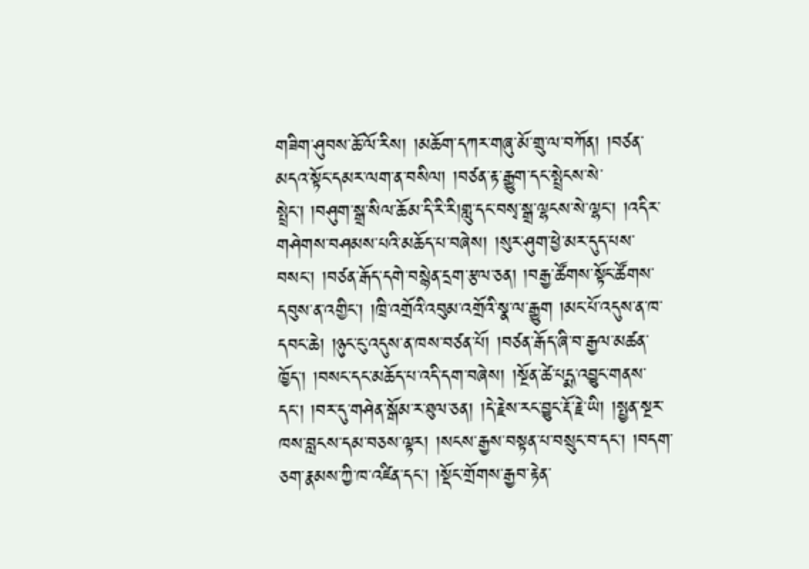གཟིག་ཤུབས་ཆོ་ལོ་རིས། །མཆོག་དཀར་གཞུ་མོ་གྲུ་ལ་བཀོན། །བཙན་མདའ་སྟོང་དམར་ལག་ན་བསིལ། །བཙན་རྟ་རྒྱུག་དང་སྤྲེངས་སེ་སྤྲེང་། །བཤུག་སྒྲ་སིལ་ཆོམ་དི་རི་རི།གླུ་དང་བསྭ་སྒྲ་ལྷངས་སེ་ལྷང་། །འདིར་གཤེགས་བཤམས་པའི་མཆོད་པ་བཞེས། །སུར་ཤུག་ཕྱེ་མར་དུད་པས་བསང་། །བཙན་རྒོད་དགེ་བསྙེན་དྲག་རྩལ་ཅན། །བརྒྱ་ཚོགས་སྟོང་ཚོགས་དབུས་ན་འགྱིང་། །ཁྲི་འགྲོའི་འབུམ་འགྲོའི་སྣ་ལ་རྒྱུག །མང་པོ་འདུས་ན་ཁ་དབང་ཆེ། །ཉུང་ངུ་འདུས་ན་ཁས་བཙན་པོ། །བཙན་རྒོད་ཞི་བ་རྒྱལ་མཚན་ཁྱོད་། །བསང་དང་མཆོད་པ་འདི་དག་བཞེས། །སྔོན་ཚེ་པདྨ་འབྱུང་གནས་དང་། །བར་དུ་གཤེན་སྒོམ་ར་ཐུལ་ཅན། །དེ་རྗེས་རང་བྱུང་རྡོ་རྗེ་ཡི། །སྤྱན་སྔར་ཁས་བླངས་དམ་བཅས་ལྟར། །སངས་རྒྱས་བསྟན་པ་བསྲུང་བ་དང་། །བདག་ཅག་རྣམས་ཀྱི་ཁ་འཛིན་དང་། །སྡོང་གྲོགས་རྒྱབ་རྟེན་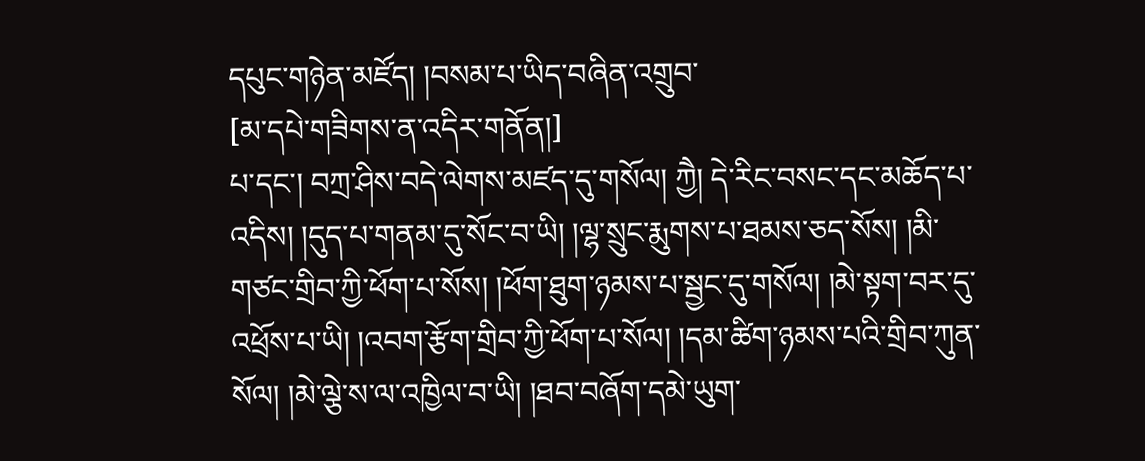དཔུང་གཉེན་མཛོད། །བསམ་པ་ཡིད་བཞིན་འགྲུབ་
[མ་དཔེ་གཟིགས་ན་འདིར་གནོན།]
པ་དང་། བཀྲ་ཤིས་བདེ་ལེགས་མཛད་དུ་གསོལ། ཀྱཻ། དེ་རིང་བསང་དང་མཆོད་པ་འདིས། །དུད་པ་གནམ་དུ་སོང་བ་ཡི། །ལྷ་སྲུང་རྨུགས་པ་ཐམས་ཅད་སོས། །མི་གཙང་གྲིབ་ཀྱི་ཕོག་པ་སོས། །ཕོག་ཐུག་ཉམས་པ་སྦྱང་དུ་གསོལ། །མེ་སྟག་བར་དུ་འཕྲོས་པ་ཡི། །འབག་རྩོག་གྲིབ་ཀྱི་ཕོག་པ་སོལ། །དམ་ཚིག་ཉམས་པའི་གྲིབ་ཀུན་སོལ། །མེ་ལྕེ་ས་ལ་འཁྱིལ་བ་ཡི། །ཐབ་བཞོག་དམེ་ཡུག་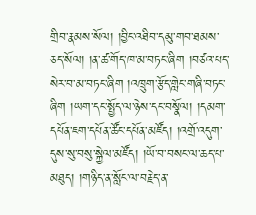གྲིབ་རྣམས་སོལ། །བྱིང་འཐིབ་དམུ་གབ་ཐམས་ཅད་སོལ། །ན་ཚ་གོད་ཁ་མ་བཏང་ཞིག །བཙའ་པད་སེར་བ་མ་བཏང་ཞིག །འཁྲུག་རྩོད་གླེང་གཞི་བཏང་ཞིག །ཡག་དང་སྤྱོད་ལ་ཉེས་དང་བསྣོལ། །དམག་དཔོན་ཇག་དཔོན་ཚོང་དཔོན་མཛོད། །འགྲོ་འདུག་དུས་སུ་བསུ་སྐྱེལ་མཛོད། །ཡོ་བ་བསང་ལ་ཆད་པ་མཐུད། །གཉིད་ན་སློང་ལ་བརྗེད་ན་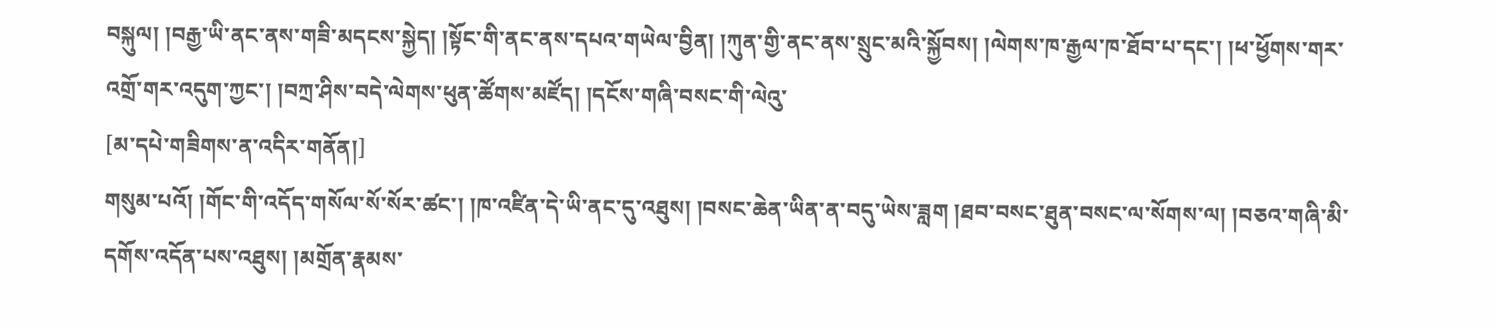བསྐུལ། །བརྒྱ་ཡི་ནང་ནས་གཟི་མདངས་སྐྱེད། །སྟོང་གི་ནང་ནས་དཔའ་གཡེལ་བྱིན། །ཀུན་གྱི་ནང་ནས་སྲུང་མའི་སྐྱོབས། །ལེགས་ཁ་རྒྱལ་ཁ་ཐོབ་པ་དང་། །ཕ་ཕྱོགས་གར་འགྲོ་གར་འདུག་ཀྱང་། །བཀྲ་ཤིས་བདེ་ལེགས་ཕུན་ཚོགས་མཛོད། །དངོས་གཞི་བསང་གི་ལེའུ་
[མ་དཔེ་གཟིགས་ན་འདིར་གནོན།]
གསུམ་པའོ། །གོང་གི་འདོད་གསོལ་སོ་སོར་ཚང་། །ཁ་འཛིན་དེ་ཡི་ནང་དུ་འཐུས། །བསང་ཆེན་ཡིན་ན་བདུ་ཡེས་ཟླག །ཐབ་བསང་ཐུན་བསང་ལ་སོགས་ལ། །བཅའ་གཞི་མི་དགོས་འདོན་པས་འཐུས། །མགྲོན་རྣམས་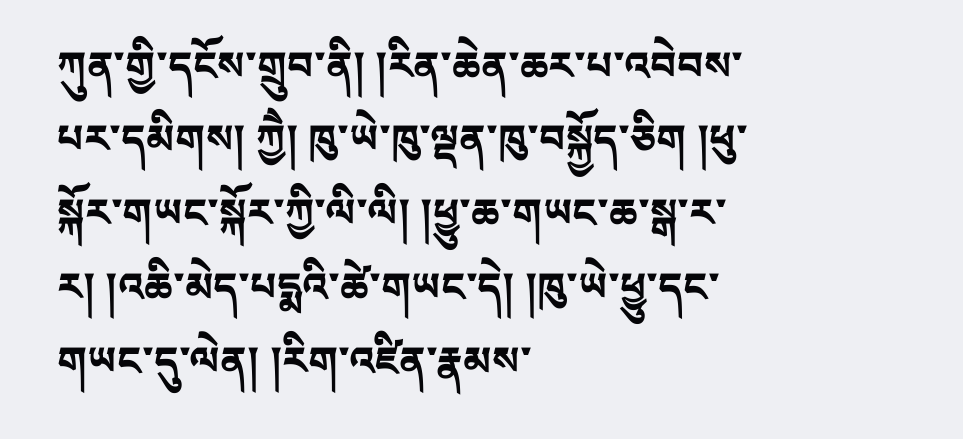ཀུན་གྱི་དངོས་གྲུབ་ནི། །རིན་ཆེན་ཆར་པ་འབེབས་པར་དམིགས། ཀྱཻ། ཁུ་ཡེ་ཁུ་ལྡན་ཁུ་བསྐྱོད་ཅིག །ཕུ་སྐོར་གཡང་སྐོར་ཀྱི་ལི་ལི། །ཕྱུ་ཆ་གཡང་ཆ་སྒ་ར་ར། །འཆི་མེད་པདྨའི་ཚེ་གཡང་དེ། །ཁུ་ཡེ་ཕྱུ་དང་གཡང་དུ་ལེན། །རིག་འཛིན་རྣམས་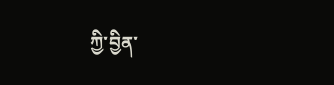ཀྱི་བྱིན་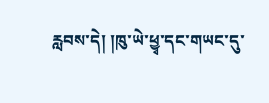རླབས་དེ། །ཁུ་ཡེ་ཕྱྭ་དང་གཡང་དུ་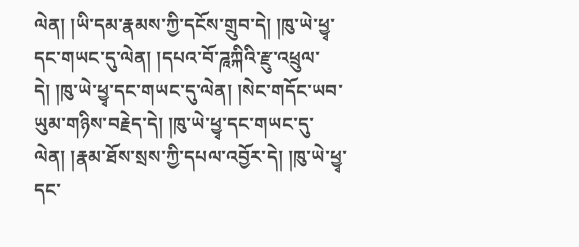ལེན། །ཡི་དམ་རྣམས་ཀྱི་དངོས་གྲུབ་དེ། །ཁུ་ཡེ་ཕྱྭ་དང་གཡང་དུ་ལེན། །དཔའ་བོ་ཌཱཀྐིའི་རྫུ་འཕྲུལ་དེ། །ཁུ་ཡེ་ཕྱྭ་དང་གཡང་དུ་ལེན། །སེང་གདོང་ཡབ་ཡུམ་གཉིས་བརྗེད་དེ། །ཁུ་ཡེ་ཕྱྭ་དང་གཡང་དུ་ལེན། །རྣམ་ཐོས་སྲས་ཀྱི་དཔལ་འབྱོར་དེ། །ཁུ་ཡེ་ཕྱྭ་དང་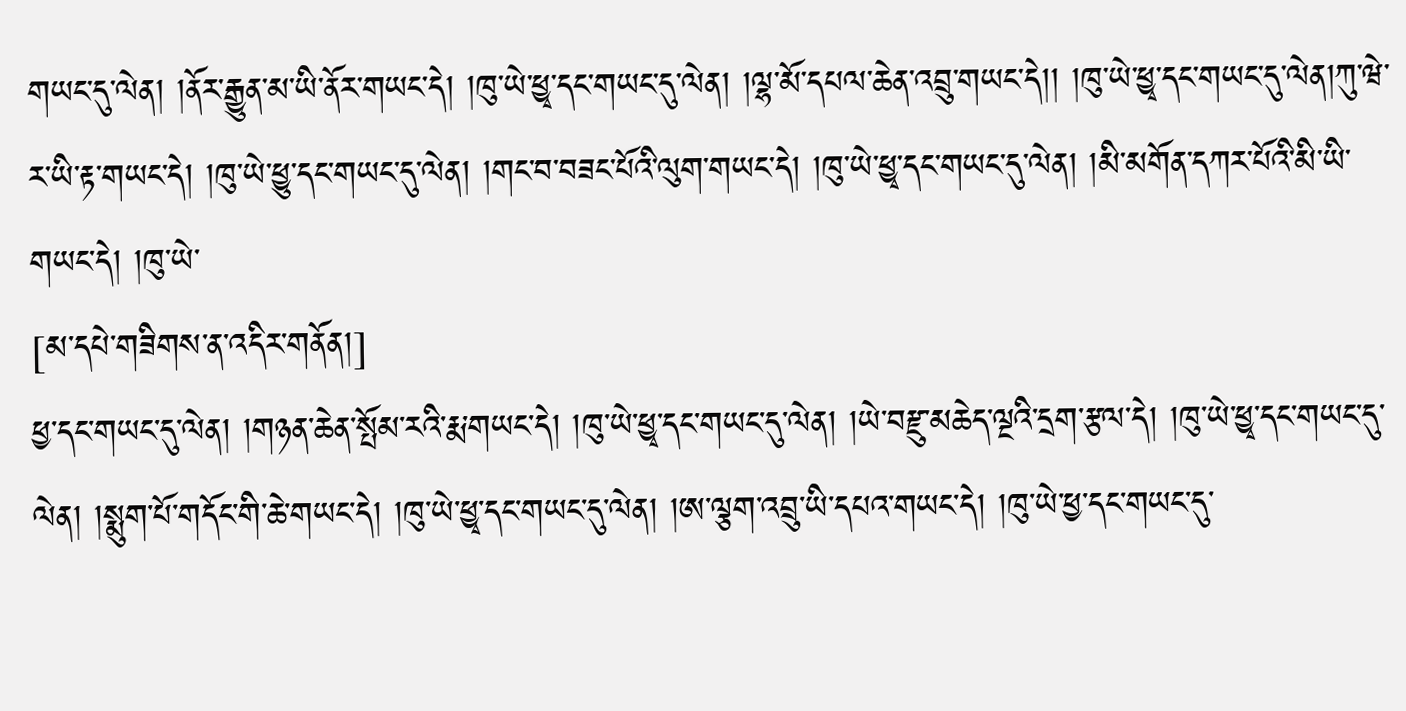གཡང་དུ་ལེན། །ནོར་རྒྱུན་མ་ཡི་ནོར་གཡང་དེ། །ཁུ་ཡེ་ཕྱྭ་དང་གཡང་དུ་ལེན། །ལྷ་མོ་དཔལ་ཆེན་འབྲུ་གཡང་དེ།། །ཁུ་ཡེ་ཕྱྭ་དང་གཡང་དུ་ལེན།ཀུ་ཝེ་ར་ཡི་རྟ་གཡང་དེ། །ཁུ་ཡེ་ཕྱུ་དང་གཡང་དུ་ལེན། །གང་བ་བཟང་པོའི་ལུག་གཡང་དེ། །ཁུ་ཡེ་ཕྱྭ་དང་གཡང་དུ་ལེན། །མི་མགོན་དཀར་པོའི་མི་ཡི་གཡང་དེ། །ཁུ་ཡེ་
[མ་དཔེ་གཟིགས་ན་འདིར་གནོན།]
ཕྱ་དང་གཡང་དུ་ལེན། །གཉན་ཆེན་སྤོམ་རའི་རྨ་གཡང་དེ། །ཁུ་ཡེ་ཕྱྭ་དང་གཡང་དུ་ལེན། །ཡེ་བརྫུ་མཆེད་ལྔའི་དྲག་རྩལ་དེ། །ཁུ་ཡེ་ཕྱྭ་དང་གཡང་དུ་ལེན། །སྨུག་པོ་གདོང་གི་ཆེ་གཡང་དེ། །ཁུ་ཡེ་ཕྱྭ་དང་གཡང་དུ་ལེན། །ཨ་ལྕག་འབྲུ་ཡི་དཔའ་གཡང་དེ། །ཁུ་ཡེ་ཕྱ་དང་གཡང་དུ་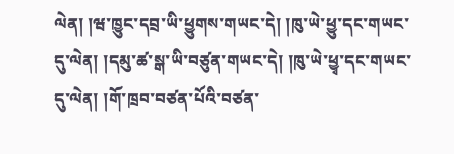ལེན། །ཝ་ཁྱུང་དབྲ་ཡི་ཕྱུགས་གཡང་དེ། །ཁུ་ཡེ་ཕྱུ་དང་གཡང་དུ་ལེན། །དམུ་ཚ་སྒ་ཡི་བཙུན་གཡང་དེ། །ཁུ་ཡེ་ཕྱྭ་དང་གཡང་དུ་ལེན། །གོ་ཁྲབ་བཙན་པོའི་བཙན་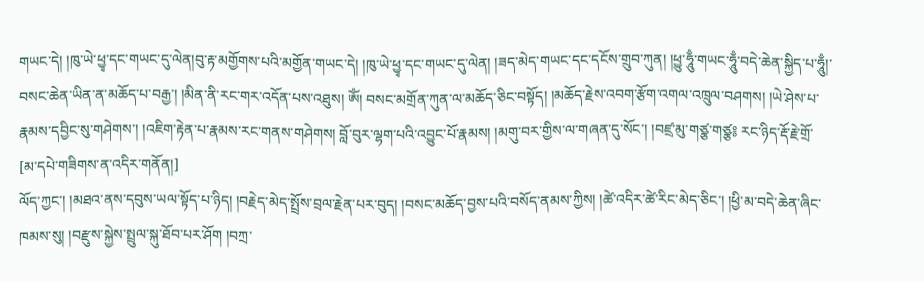གཡང་དེ། །ཁུ་ཡེ་ཕྱྭ་དང་གཡང་དུ་ལེན།བུ་རྟ་མགྱོགས་པའི་མགྱོན་གཡང་དེ། །ཁུ་ཡེ་ཕྱྭ་དང་གཡང་དུ་ལེན། །ཟད་མེད་གཡང་དང་དངོས་གྲུབ་ཀུན། །ཕྱུ་ཧཱུྃ་གཡང་ཧཱུྃ་བདེ་ཆེན་སྐྱིད་པ་ཧཱུྃ།་བསང་ཆེན་ཡིན་ན་མཆོད་པ་བརྒྱ་། །མིན་ནི་རང་གར་འདོན་པས་འཐུས། ཨོཾ། བསང་མགྲོན་ཀུན་ལ་མཆོད་ཅིང་བསྟོད། །མཆོད་རྗེས་འབག་རྩོག་འགལ་འཁྲུལ་བཤགས། །ཡེ་ཤེས་པ་རྣམས་དབྱིང་སུ་གཤེགས་། །འཇིག་རྟེན་པ་རྣམས་རང་གནས་གཤེགས། བློ་བུར་ལྷག་པའི་འབྱུང་པོ་རྣམས། །མགུ་བར་གྱིས་ལ་གཞན་དུ་སོང་། །བཛྲ་མུ་གཙྩ་གཙྩ༔ རང་ཉིད་རྡོ་རྗེ་གྲོ་
[མ་དཔེ་གཟིགས་ན་འདིར་གནོན།]
ལོད་ཀྱང་། །མཐའ་ནས་དབུས་ཡལ་སྟོད་པ་ཉིད། །བརྗེད་མེད་སྤྲོས་བྲལ་རྗེན་པར་བུད། །བསང་མཆོད་བྱས་པའི་བསོད་ནམས་ཀྱིས། །ཚེ་འདིར་ཚེ་རིང་མེད་ཅིང་། །ཕྱི་མ་བདེ་ཆེན་ཞིང་ཁམས་སུ། །བརྫུས་སྐྱེས་སྤྲུལ་སྐུ་ཐོབ་པར་ཤོག །བཀྲ་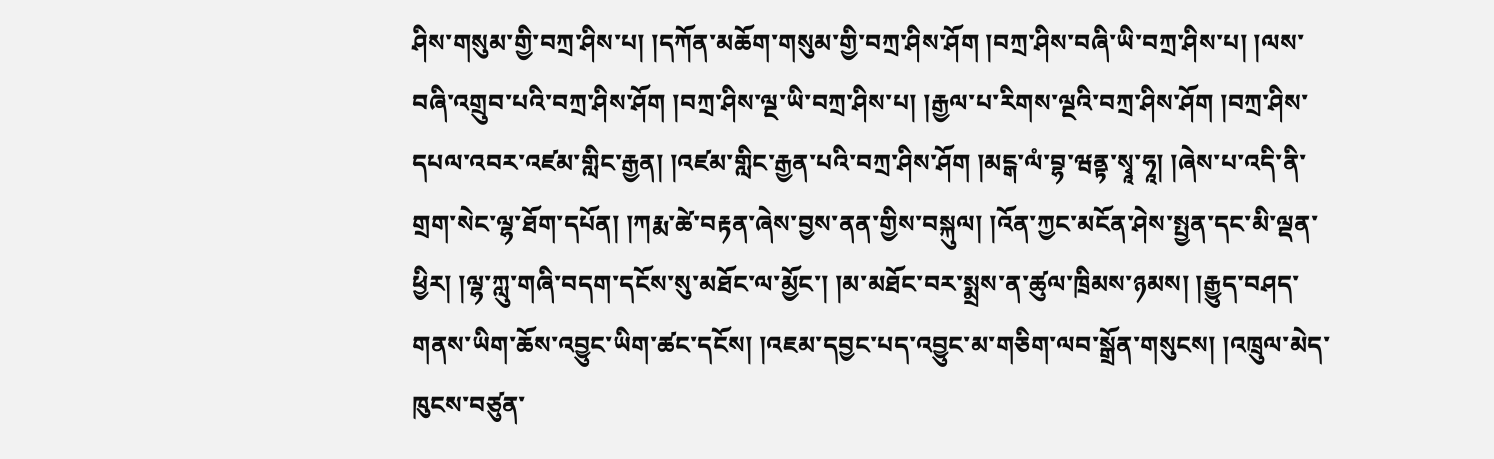ཤིས་གསུམ་གྱི་བཀྲ་ཤིས་པ། །དཀོན་མཆོག་གསུམ་གྱི་བཀྲ་ཤིས་ཤོག །བཀྲ་ཤིས་བཞི་ཡི་བཀྲ་ཤིས་པ། །ལས་བཞི་འགྲུབ་པའི་བཀྲ་ཤིས་ཤོག །བཀྲ་ཤིས་ལྔ་ཡི་བཀྲ་ཤིས་པ། །རྒྱལ་པ་རིགས་ལྔའི་བཀྲ་ཤིས་ཤོག །བཀྲ་ཤིས་དཔལ་འབར་འཛམ་གླིང་རྒྱན། །འཛམ་གླིང་རྒྱན་པའི་བཀྲ་ཤིས་ཤོག །མངྒ་ལཾ་བྷ་ཝནྟ་སྭཱ་ཧཱ། །ཞེས་པ་འདི་ནི་གྲག་སེང་ལྷ་ཐོག་དཔོན། །ཀརྨ་ཚེ་བརྟན་ཞེས་བྱས་ནན་གྱིས་བསྐུལ། །འོན་ཀྱང་མངོན་ཤེས་སྤྱན་དང་མི་ལྡན་ཕྱིར། །ལྷ་ཀླུ་གཞི་བདག་དངོས་སུ་མཐོང་ལ་མྱོང་། །མ་མཐོང་བར་སྨྲས་ན་ཚུལ་ཁྲིམས་ཉམས། །རྒྱུད་བཤད་གནས་ཡིག་ཆོས་འབྱུང་ཡིག་ཚང་དངོས། །འཇམ་དབྱང་པད་འབྱུང་མ་གཅིག་ལབ་སྒྲོན་གསུངས། །འཁྲུལ་མེད་ཁུངས་བཙུན་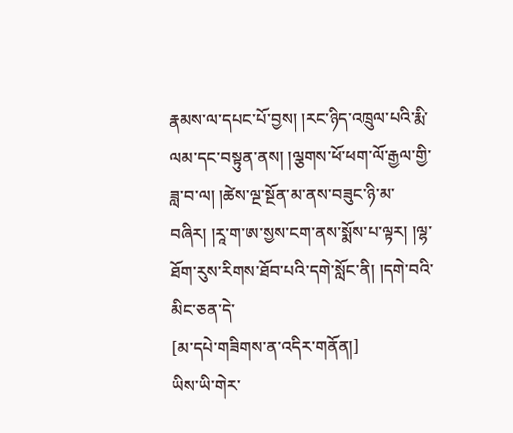རྣམས་ལ་དཔང་པོ་བྱས། །རང་ཉིད་འཁྲུལ་པའི་རྨི་ལམ་དང་བསྟུན་ནས། །ལྕགས་ཕོ་ཕག་ལོ་རྒྱལ་གྱི་ཟླ་བ་ལ། །ཚེས་ལྔ་སྔོན་མ་ནས་བཟུང་ཉི་མ་བཞིར། །རཱ་ག་ཨ་སྱས་ངག་ནས་སྨོས་པ་ལྟར། །ལྷ་ཐོག་རུས་རིགས་ཐོབ་པའི་དགེ་སློང་ནི། །དགེ་བའི་མིང་ཅན་དེ་
[མ་དཔེ་གཟིགས་ན་འདིར་གནོན།]
ཡིས་ཡི་གེར་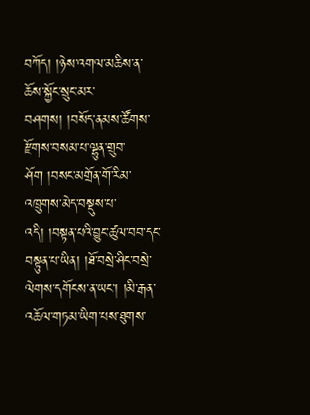བཀོད། །ཉེས་འགལ་མཆིས་ན་ཆོས་སྐྱོང་སྲུང་མར་བཤགས། །བསོད་ནམས་ཚོགས་རྫོགས་བསམ་པ་ལྷུན་གྲུབ་ཤོག །བསང་མགྲོན་གོ་རིམ་འཁྲུགས་མེད་བསྡུས་པ་འདི། །བསྟན་པའི་བྱུང་ཚུལ་བབ་དང་བསྟུན་པ་ཡིན། །ཐོ་བསྲེ་ཤིང་བསྲེ་ལེགས་དགོངས་ན་ཡང་། །མི་རྒན་འཆོལ་གཏམ་ཡིག་པས་ཐུགས་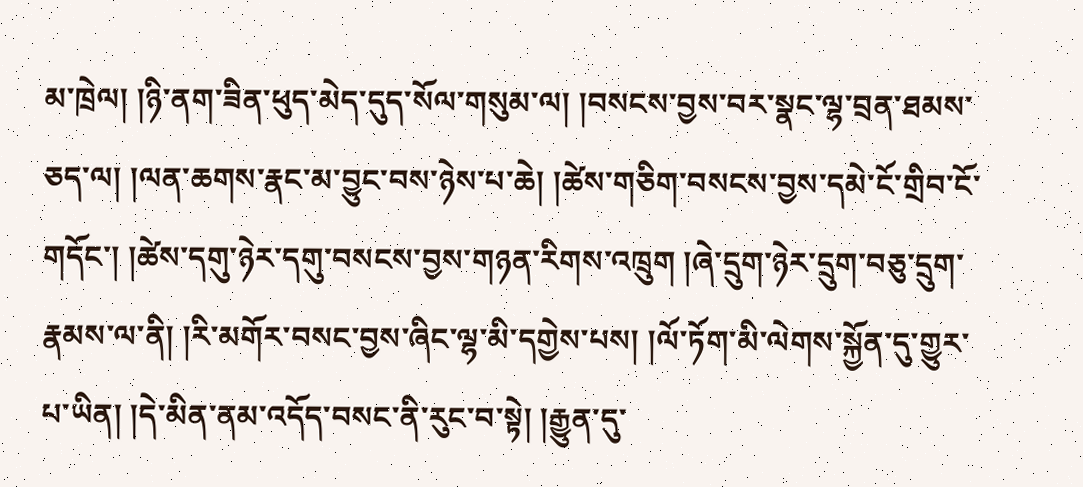མ་ཁྲེལ། །ཉི་ནག་ཟིན་ཕུད་མེད་དུད་སོལ་གསུམ་ལ། །བསངས་བྱས་བར་སྣང་ལྷ་བྲན་ཐམས་ཅད་ལ། །ལན་ཆགས་རྣང་མ་བྱུང་བས་ཉེས་པ་ཆེ། །ཚེས་གཅིག་བསངས་བྱས་དམེ་ངོ་གྲིབ་ངོ་གདོང་། །ཚེས་དགུ་ཉེར་དགུ་བསངས་བྱས་གཉན་རིགས་འཁྲུག །ཞེ་དྲུག་ཉེར་དྲུག་བཅུ་དྲུག་རྣམས་ལ་ནི། །རི་མགོར་བསང་བྱས་ཞིང་ལྷ་མི་དགྱེས་པས། །ལོ་ཏོག་མི་ལེགས་སྐྱོན་དུ་གྱུར་པ་ཡིན། །དེ་མིན་ནམ་འདོད་བསང་ནི་རུང་བ་སྟེ། །རྒྱུན་དུ་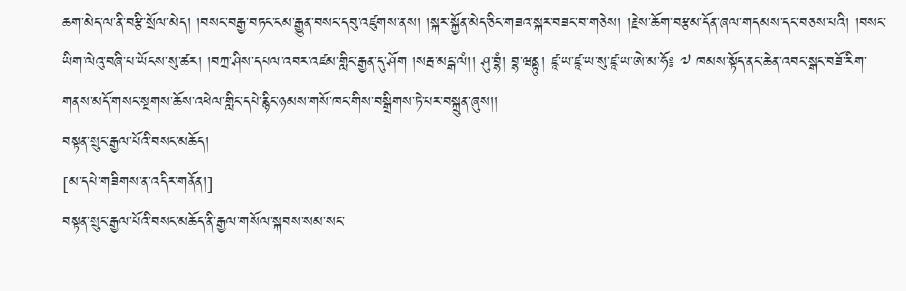ཆག་མེད་ལ་ནི་བརྩི་སྲོལ་མེད། །བསང་བརྒྱ་བཏང་ངམ་རྒྱུན་བསང་དབུ་འཛུགས་ནས། །སྐར་སྐྱོན་མེད་ཅིང་གཟའ་སྐར་བཟང་བ་གཅེས། །རྗེས་ཆོག་བརྩམ་དོན་ཞལ་གདམས་དང་བཅས་པའི། །བསང་ཡིག་ལེའུ་བཞི་པ་ཡོངས་སུ་ཚར། །བཀྲ་ཤིས་དཔལ་འབར་འཛམ་གླིང་རྒྱན་དུ་ཤོག །སརྦ་མངྒ་ལཾ།། ཤུ་བྷཾ། བྷ་ཝནྟུ། ཛཱ་ཡ་ཛཱ་ཡ་སུ་ཛཱ་ཡ་ཨེ་མ་ཧོ༔ ༧ ཁམས་སྟོད་ནང་ཆེན་འབང་སྒང་བཟོ་རིག་གནས་མདོ་གསང་སྔགས་ཆོས་འཕེལ་གླིང་དཔེ་རྙིང་ཉམས་གསོ་ཁང་གིས་བསྒྲིགས་ཏེ་པར་བསྐྲུན་ཞུས།།
བསྟན་སྲུང་རྒྱལ་པོའི་བསང་མཆོད།
[མ་དཔེ་གཟིགས་ན་འདིར་གནོན།]
བསྟན་སྲུང་རྒྱལ་པོའི་བསང་མཆོད་ནི་རྒྱལ་གསོལ་སྐབས་སམ་སང་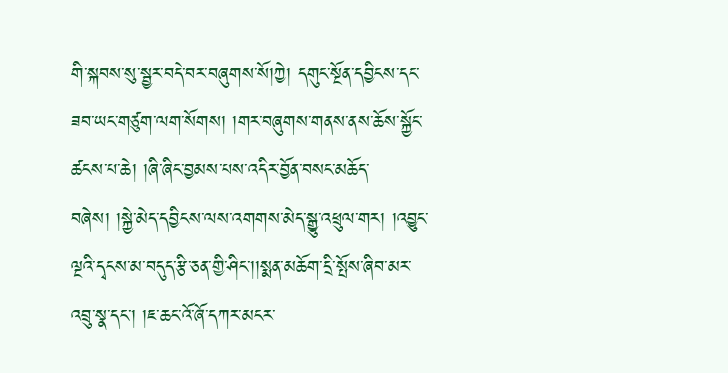གི་སྐབས་སུ་སྦྱར་བདེ་བར་བཞུགས་སོ།ཀྱེ། དགུང་སྔོན་དབྱིངས་དང་ཟབ་ཡང་གཙུག་ལག་སོགས། །གར་བཞུགས་གནས་ནས་ཆོས་སྐྱོང་ཚངས་པ་ཆེ། །ཞི་ཞིང་བྱམས་པས་འདིར་བྱོན་བསང་མཆོད་བཞེས། །སྐྱེ་མེད་དབྱིངས་ལས་འགགས་མེད་སྒྱུ་འཕྲུལ་གར། །འབྱུང་ལྔའི་དྭངས་མ་བདུད་རྩི་ཅན་གྱི་ཤིང་།།སྨན་མཆོག་དྲི་སྤོས་ཞིབ་མར་འབྲུ་སྣ་དང་། །ཇ་ཆང་འོ་ཞོ་དཀར་མངར་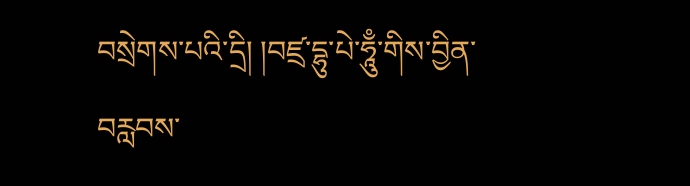བསྲེགས་པའི་དྲི། །བཛྲ་དྷུ་པེ་ཧཱུྃ་གིས་བྱིན་བརླབས་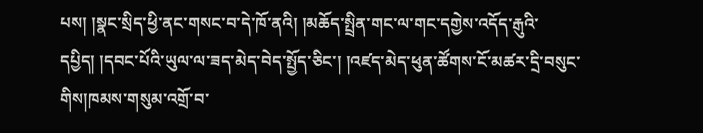པས། །སྣང་སྲིད་ཕྱི་ནང་གསང་བ་དེ་ཁོ་ནའི། །མཆོད་སྤྲིན་གང་ལ་གང་དགྱེས་འདོད་རྒུའི་དཔྱིད། །དབང་པོའི་ཡུལ་ལ་ཟད་མེད་བེད་སྤྱོད་ཅིང་། །འཛད་མེད་ཕུན་ཚོགས་ངོ་མཚར་དྲི་བསུང་གིས།ཁམས་གསུམ་འགྲོ་བ་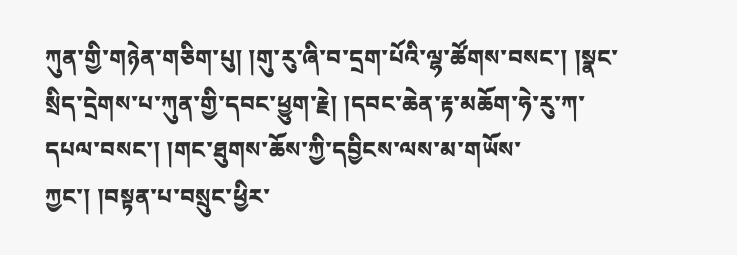ཀུན་གྱི་གཉེན་གཅིག་པུ། །གུ་རུ་ཞི་བ་དྲག་པོའི་ལྷ་ཚོགས་བསང་། །སྣང་སྲིད་དྲེགས་པ་ཀུན་གྱི་དབང་ཕྱུག་རྗེ། །དབང་ཆེན་རྟ་མཆོག་ཧེ་རུ་ཀ་དཔལ་བསང་། །གང་ཐུགས་ཆོས་ཀྱི་དབྱིངས་ལས་མ་གཡོས་ཀྱང་། །བསྟན་པ་བསྲུང་ཕྱིར་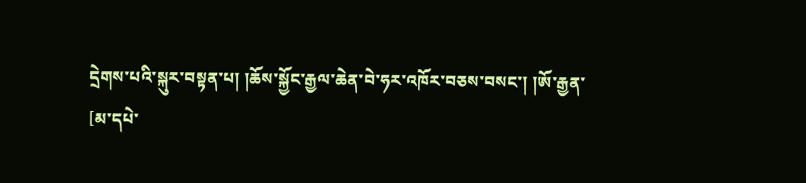དྲེགས་པའི་སྐུར་བསྟན་པ། །ཆོས་སྐྱོང་རྒྱལ་ཆེན་བེ་ཧར་འཁོར་བཅས་བསང་། །ཨོ་རྒྱན་
[མ་དཔེ་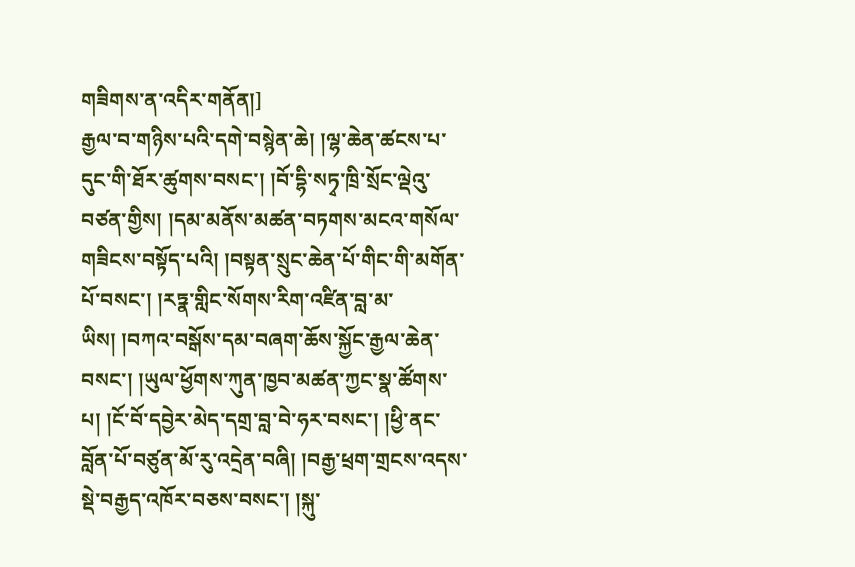གཟིགས་ན་འདིར་གནོན།]
རྒྱལ་བ་གཉིས་པའི་དགེ་བསྙེན་ཆེ། །ལྷ་ཆེན་ཚངས་པ་དུང་གི་ཐོར་ཚུགས་བསང་། །བོ་དྷི་སཏྭ་ཁྲི་སྲོང་ལྡེའུ་བཙན་གྱིས། །དམ་མནོས་མཚན་བཏགས་མངའ་གསོལ་གཟིངས་བསྟོད་པའི། །བསྟན་སྲུང་ཆེན་པོ་གིང་གི་མགོན་པོ་བསང་། །རཏྣ་གླིང་སོགས་རིག་འཛིན་བླ་མ་ཡིས། །བཀའ་བསྒོས་དམ་བཞག་ཆོས་སྐྱོང་རྒྱལ་ཆེན་བསང་། །ཡུལ་ཕྱོགས་ཀུན་ཁྱབ་མཚན་ཀྱང་སྣ་ཚོགས་པ། །ངོ་བོ་དབྱེར་མེད་དགྲ་བླ་བེ་ཧར་བསང་། །ཕྱི་ནང་བློན་པོ་བཙུན་མོ་རུ་འདྲེན་བཞི། །བརྒྱ་ཕྲག་གྲངས་འདས་སྡེ་བརྒྱད་འཁོར་བཅས་བསང་། །སྐུ་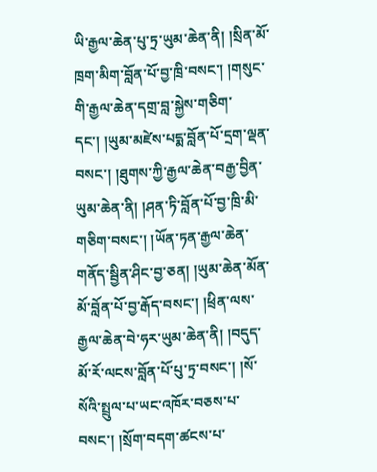ཡི་རྒྱལ་ཆེན་པུ་ཏྲ་ཡུམ་ཆེན་ནི། །སྲིན་མོ་ཁྲག་མིག་བློན་པོ་བྱ་ཁྲི་བསང་། །གསུང་གི་རྒྱལ་ཆེན་དགྲ་བླ་སྐྱེས་གཅིག་དང་། །ཡུམ་མཛེས་པདྨ་བློན་པོ་དྲག་ལྡན་བསང་། །ཐུགས་ཀྱི་རྒྱལ་ཆེན་བརྒྱ་བྱིན་ཡུམ་ཆེན་ནི། །ཤན་ཏི་བློན་པོ་བྱ་ཁྲི་མི་གཅིག་བསང་། །ཡོན་ཏན་རྒྱལ་ཆེན་གནོད་སྦྱིན་ཤིང་བྱ་ཅན། །ཡུམ་ཆེན་མོན་མོ་བློན་པོ་བྱ་རྒོད་བསང་། །ཕྲིན་ལས་རྒྱལ་ཆེན་བེ་ཧར་ཡུམ་ཆེན་ནི། །བདུད་མོ་རོ་ལངས་བློན་པོ་པུ་ཏྲ་བསང་། །སོ་སོའི་སྤྲུལ་པ་ཡང་འཁོར་བཅས་པ་བསང་། །སྲོག་བདག་ཚངས་པ་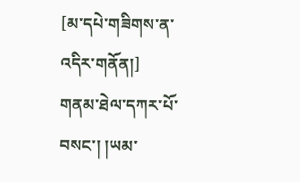[མ་དཔེ་གཟིགས་ན་འདིར་གནོན།]
གནམ་ཐེལ་དཀར་པོ་བསང་། །ཡམ་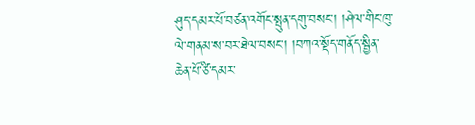ཤུད་དམར་པོ་བཙན་འགོང་སྤུན་དགུ་བསང་། །ཤེལ་གིང་ཁུ་ལེ་གནམ་ས་བར་ཐེལ་བསང་། །བཀའ་སྡོད་གནོད་སྦྱིན་ཆེན་པོ་ཙི་དམར་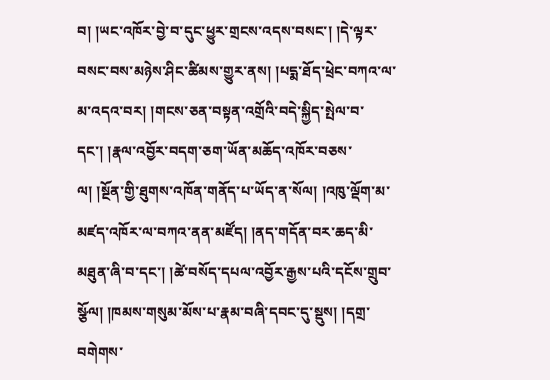བ། །ཡང་འཁོར་བྱེ་བ་དུང་ཕྱུར་གྲངས་འདས་བསང་། །དེ་ལྟར་བསང་བས་མཉེས་ཤིང་ཚིམས་གྱུར་ནས། །པདྨ་ཐོད་ཕྲེང་བཀའ་ལ་མ་འདའ་བར། །གངས་ཅན་བསྟན་འགྲོའི་བདེ་སྐྱིད་སྤེལ་བ་དང་། །རྣལ་འབྱོར་བདག་ཅག་ཡོན་མཆོད་འཁོར་བཅས་ལ། །སྔོན་གྱི་ཐུགས་འཁོན་གནོད་པ་ཡོད་ན་སོལ། །འཁུ་ལྡོག་མ་མཛད་འཁོར་ལ་བཀའ་ནན་མཛོད། །ནད་གདོན་བར་ཆད་མི་མཐུན་ཞི་བ་དང་། །ཚེ་བསོད་དཔལ་འབྱོར་རྒྱས་པའི་དངོས་གྲུབ་སྩོལ། །ཁམས་གསུམ་མོས་པ་རྣམ་བཞི་དབང་དུ་སྡུས། །དགྲ་བགེགས་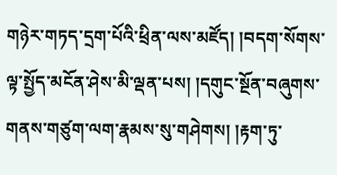གཉེར་གཏད་དྲག་པོའི་ཕྲིན་ལས་མཛོད། །བདག་སོགས་ལྟ་སྤྱོད་མངོན་ཤེས་མི་ལྡན་པས། །དགུང་སྔོན་བཞུགས་གནས་གཙུག་ལག་རྣམས་སུ་གཤེགས། །རྟག་ཏུ་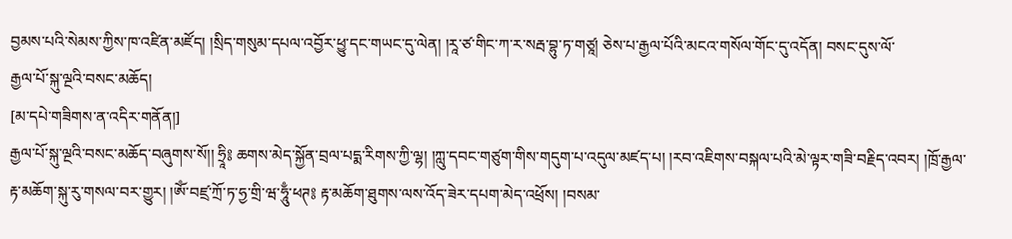བྱམས་པའི་སེམས་ཀྱིས་ཁ་འཛིན་མཛོད། །སྲིད་གསུམ་དཔལ་འབྱོར་ཕྱུ་དང་གཡང་དུ་ལེན། །རཱ་ཙ་གིང་ཀ་ར་སརྦ་བྷུ་ཏ་གཙཱ། ཅེས་པ་རྒྱལ་པོའི་མངའ་གསོལ་གོང་དུ་འདོན། བསང་དུས་ལོ་
རྒྱལ་པོ་སྐུ་ལྔའི་བསང་མཆོད།
[མ་དཔེ་གཟིགས་ན་འདིར་གནོན།]
རྒྱལ་པོ་སྐུ་ལྔའི་བསང་མཆོད་བཞུགས་སོ།། ཧྲཱི༔ ཆགས་མེད་སྐྱོན་བྲལ་པདྨ་རིགས་ཀྱི་ལྷ། །ཀླུ་དབང་གཙུག་གིས་གདུག་པ་འདུལ་མཛད་པ། །རབ་འཇིགས་བསྐལ་པའི་མེ་ལྟར་གཟི་བརྗིད་འབར། །ཁྲོ་རྒྱལ་རྟ་མཆོག་སྐུ་རུ་གསལ་བར་གྱུར། །ཨོཾ་བཛྲ་ཀྲོ་ཏ་ཧྱ་གྲི་ཝ་ཧཱུྃ་ཕཊ༔ རྟ་མཆོག་ཐུགས་ལས་འོད་ཟེར་དཔག་མེད་འཕྲོས། །བསམ་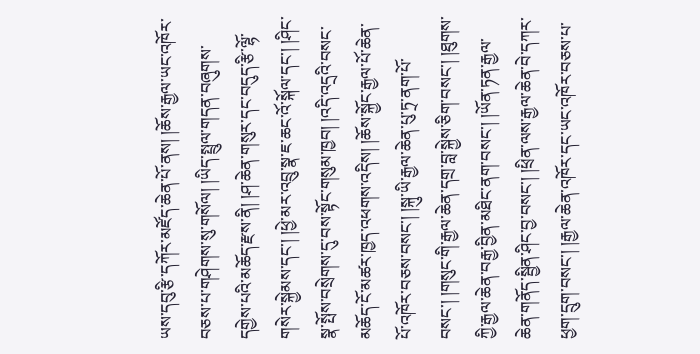ཡས་དབུ་རྩི་དཀོར་མཛོད་ཆེན་པོ་ནས། །ཆོས་རྒྱལ་ཡང་འཁོར་བཅས་པ་གཤེགས་སུ་གསོལ། །ཡིད་སྤྲུལ་གདན་བཞུགས་དགྱེས་པའི་མཆོད་རྫས་ནི། །ཤ་ཆེན་གསུར་དང་བདུད་རྩི་ལྷོ་གསེར་སྐྱེམས་དང་། །ཕྱེ་མར་འབྲུ་སྣ་ཇ་ཆང་འོ་སྐོལ་དང་། །ཤིང་སྣ་སྤོས་བསྲེགས་དུ་བས་སྟོང་གསུམ་ཁྱབ། །འདི་འདྲའི་བསང་མཆོད་ངོ་མཚར་ཁྱད་འཕགས་འདིས། །ཆོས་སྐྱོང་རྒྱལ་པོ་ཆེན་པོ་འཁོར་བཅས་བསང་། །སྐུ་ཡི་རྒྱལ་ཆེན་པུ་ཏྲ་ནག་པོ་བསང་། །གསུང་གི་རྒྱལ་ཆེན་དགྲ་བླ་སྐྱེས་ཅིག་བསང་། །ཐུགས་ཀྱི་རྒྱལ་ཆེན་བརྒྱ་བྱིན་མཐིང་ནག་བསང་། །ཡོན་ཏན་རྒྱལ་ཆེན་གནོད་སྦྱིན་ཤིང་བྱ་བསང་། །ཕྲིན་ལས་རྒྱལ་ཆེན་བེ་དཀར་ཕྱག་དྲུག་བསང་། །རྒྱལ་ཆེན་འཁོར་དང་ཡང་འཁོར་བཅས་པ་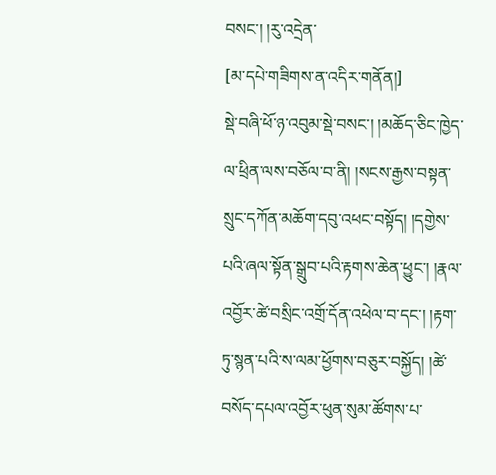བསང་། །རུ་འདྲེན་
[མ་དཔེ་གཟིགས་ན་འདིར་གནོན།]
སྡེ་བཞི་ཕོ་ཉ་འབུམ་སྡེ་བསང་། །མཆོད་ཅིང་ཁྱེད་ལ་ཕྲིན་ལས་བཅོལ་བ་ནི། །སངས་རྒྱས་བསྟན་སྲུང་དཀོན་མཆོག་དབུ་འཕང་བསྟོད། །དགྱེས་པའི་ཞལ་སྟོན་སྒྲུབ་པའི་རྟགས་ཆེན་ཕྱུང་། །རྣལ་འབྱོར་ཚེ་བསྲིང་འགྲོ་དོན་འཕེལ་བ་དང་། །རྟག་ཏུ་སྙན་པའི་ས་ལམ་ཕྱོགས་བཅུར་བསྐྱོད། །ཚེ་བསོད་དཔལ་འབྱོར་ཕུན་སུམ་ཚོགས་པ་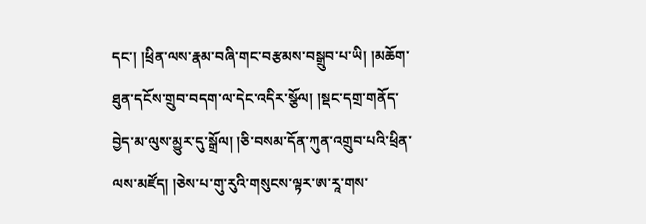དང་། །ཕྲིན་ལས་རྣམ་བཞི་གང་བརྩམས་བསྒྲུབ་པ་ཡི། །མཆོག་ཐུན་དངོས་གྲུབ་བདག་ལ་དེང་འདིར་སྩོལ། །སྡང་དགྲ་གནོད་བྱེད་མ་ལུས་མྱུར་དུ་སྒྲོལ། །ཅི་བསམ་དོན་ཀུན་འགྲུབ་པའི་ཕྲིན་ལས་མཛོད། །ཅེས་པ་གུ་རུའི་གསུངས་ལྟར་ཨ་རཱ་གས་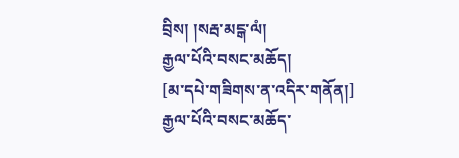བྲིས། །སརྦ་མངྒ་ལཾ།
རྒྱལ་པོའི་བསང་མཆོད།
[མ་དཔེ་གཟིགས་ན་འདིར་གནོན།]
རྒྱལ་པོའི་བསང་མཆོད་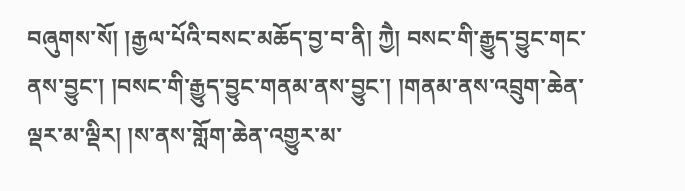བཞུགས་སོ། །རྒྱལ་པོའི་བསང་མཆོད་བྱ་བ་ནི། ཀྱཻ། བསང་གི་རྒྱུད་བྱུང་གང་ནས་བྱུང་། །བསང་གི་རྒྱུད་བྱུང་གནམ་ནས་བྱུང་། །གནམ་ནས་འབྲུག་ཆེན་ལྡར་མ་ལྡིར། །ས་ནས་གློག་ཆེན་འགྱུར་མ་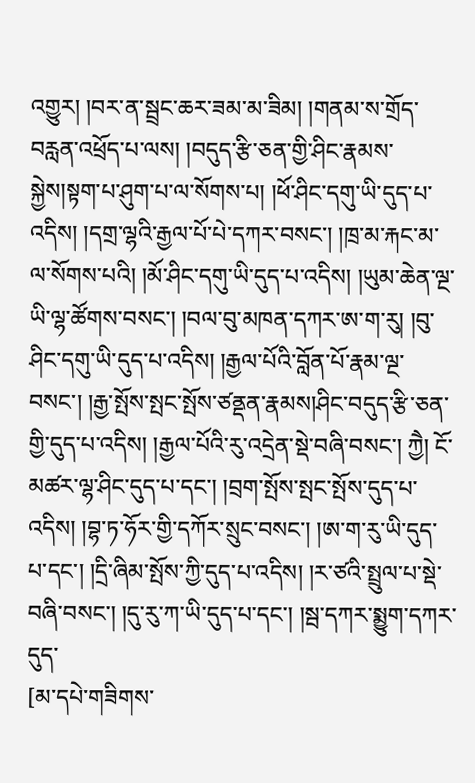འགྱུར། །བར་ན་སྦྲང་ཆར་ཟམ་མ་ཟིམ། །གནམ་ས་གྲོད་བརླན་འཕྲོད་པ་ལས། །བདུད་རྩི་ཅན་གྱི་ཤིང་རྣམས་སྐྱེས།སྟག་པ་ཤུག་པ་ལ་སོགས་པ། །ཕོ་ཤིང་དགུ་ཡི་དུད་པ་འདིས། །དགྲ་ལྷའི་རྒྱལ་པོ་པེ་དཀར་བསང་། །ཁྲ་མ་རྐང་མ་ལ་སོགས་པའི། །མོ་ཤིང་དགུ་ཡི་དུད་པ་འདིས། །ཡུམ་ཆེན་ལྔ་ཡི་ལྷ་ཚོགས་བསང་། །བལ་བུ་མཁན་དཀར་ཨ་ག་རུ། །བུ་ཤིང་དགུ་ཡི་དུད་པ་འདིས། །རྒྱལ་པོའི་བློན་པོ་རྣམ་ལྔ་བསང་། །རྒྱ་སྤོས་སྤང་སྤོས་ཙནྡན་རྣམས།ཤིང་བདུད་རྩི་ཅན་གྱི་དུད་པ་འདིས། །རྒྱལ་པོའི་རུ་འདྲེན་སྡེ་བཞི་བསང་། ཀྱཻ། ངོ་མཚར་ལྷ་ཤིང་དུད་པ་དང་། །བྲག་སྤོས་སྤང་སྤོས་དུད་པ་འདིས། །བྷ་ཏ་ཧོར་གྱི་དཀོར་སྲུང་བསང་། །ཨ་ག་རུ་ཡི་དུད་པ་དང་། །དྲི་ཞིམ་སྤོས་ཀྱི་དུད་པ་འདིས། །ར་ཙའི་སྤྲུལ་པ་སྡེ་བཞི་བསང་། །དུ་རུ་ཀ་ཡི་དུད་པ་དང་། །སྦ་དཀར་སྨྱུག་དཀར་དུད་
[མ་དཔེ་གཟིགས་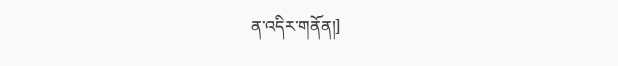ན་འདིར་གནོན།]